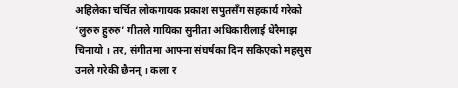अहिलेका चर्चित लोकगायक प्रकाश सपुतसँग सहकार्य गरेको ‘लुरुरु हुरुरु’ गीतले गायिका सुनीता अधिकारीलाई धेरैमाझ चिनायो । तर, संगीतमा आफ्ना संघर्षका दिन सकिएको महसुस उनले गरेकी छैनन् । कला र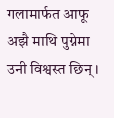गलामार्फत आफू अझै माथि पुग्नेमा उनी विश्वस्त छिन् ।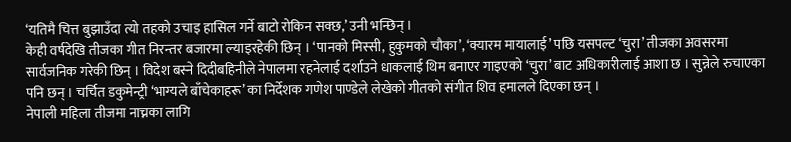‘यतिमै चित्त बुझाउँदा त्यो तहको उचाइ हासिल गर्ने बाटो रोकिन सक्छ,’ उनी भन्छिन् ।
केही वर्षदेखि तीजका गीत निरन्तर बजारमा ल्याइरहेकी छिन् । ‘पानको मिस्सी, हुकुमको चौका’, ‘क्यारम मायालाई’ पछि यसपल्ट ‘चुरा’ तीजका अवसरमा सार्वजनिक गरेकी छिन् । विदेश बस्ने दिदीबहिनीले नेपालमा रहनेलाई दर्शाउने धाकलाई थिम बनाएर गाइएको ‘चुरा’ बाट अधिकारीलाई आशा छ । सुन्नेले रुचाएका पनि छन् । चर्चित डकुमेन्ट्री ‘भाग्यले बाँचेकाहरू’ का निर्देशक गणेश पाण्डेले लेखेको गीतको संगीत शिव हमालले दिएका छन् ।
नेपाली महिला तीजमा नाच्नका लागि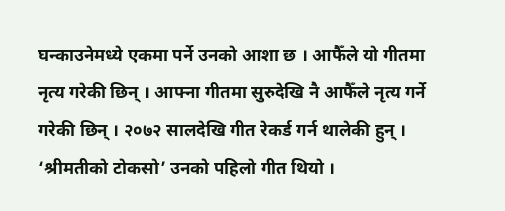घन्काउनेमध्ये एकमा पर्ने उनको आशा छ । आफैँले यो गीतमा नृत्य गरेकी छिन् । आफ्ना गीतमा सुरुदेखि नै आफैँले नृत्य गर्ने गरेकी छिन् । २०७२ सालदेखि गीत रेकर्ड गर्न थालेकी हुन् । ‘श्रीमतीको टोकसो’ उनको पहिलो गीत थियो ।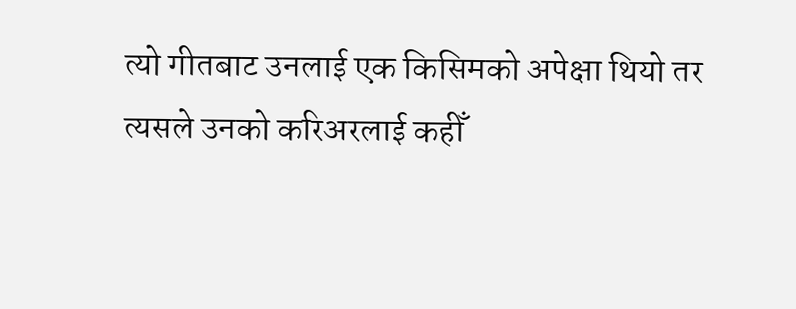त्यो गीतबाट उनलाई एक किसिमको अपेक्षा थियो तर त्यसले उनको करिअरलाई कहीँ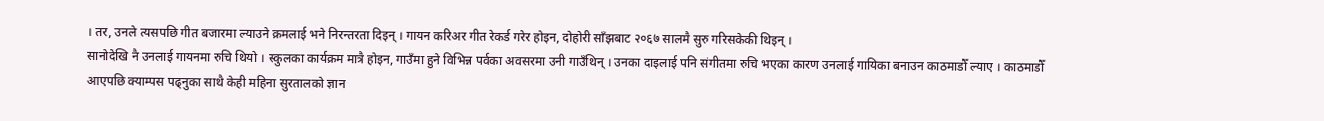। तर, उनले त्यसपछि गीत बजारमा ल्याउने क्रमलाई भने निरन्तरता दिइन् । गायन करिअर गीत रेकर्ड गरेर होइन, दोहोरी साँझबाट २०६७ सालमै सुरु गरिसकेकी थिइन् ।
सानोदेखि नै उनलाई गायनमा रुचि थियो । स्कुलका कार्यक्रम मात्रै होइन, गाउँमा हुने विभिन्न पर्वका अवसरमा उनी गाउँथिन् । उनका दाइलाई पनि संगीतमा रुचि भएका कारण उनलाई गायिका बनाउन काठमाडौँ ल्याए । काठमाडौँ आएपछि क्याम्पस पढ्नुका साथै केही महिना सुरतालको ज्ञान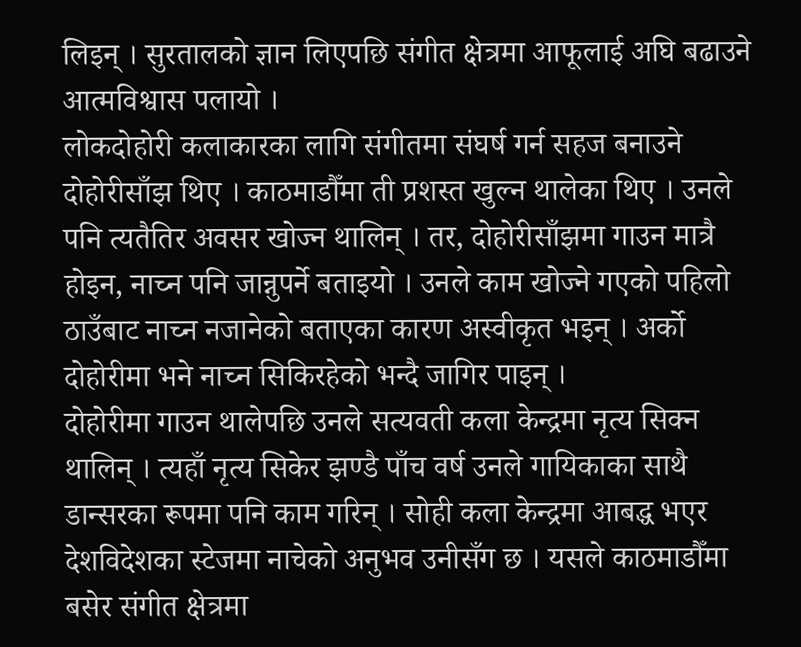लिइन् । सुरतालको ज्ञान लिएपछि संगीत क्षेत्रमा आफूलाई अघि बढाउने आत्मविश्वास पलायो ।
लोकदोहोरी कलाकारका लागि संगीतमा संघर्ष गर्न सहज बनाउने दोहोरीसाँझ थिए । काठमाडौँमा ती प्रशस्त खुल्न थालेका थिए । उनले पनि त्यतैतिर अवसर खोज्न थालिन् । तर, दोहोरीसाँझमा गाउन मात्रै होइन, नाच्न पनि जान्नुपर्ने बताइयो । उनले काम खोज्ने गएको पहिलो ठाउँबाट नाच्न नजानेको बताएका कारण अस्वीकृत भइन् । अर्को दोहोरीमा भने नाच्न सिकिरहेको भन्दै जागिर पाइन् ।
दोहोरीमा गाउन थालेपछि उनले सत्यवती कला केन्द्रमा नृत्य सिक्न थालिन् । त्यहाँ नृत्य सिकेर झण्डै पाँच वर्ष उनले गायिकाका साथै डान्सरका रूपमा पनि काम गरिन् । सोही कला केन्द्रमा आबद्ध भएर देशविदेशका स्टेजमा नाचेको अनुभव उनीसँग छ । यसले काठमाडौँमा बसेर संगीत क्षेत्रमा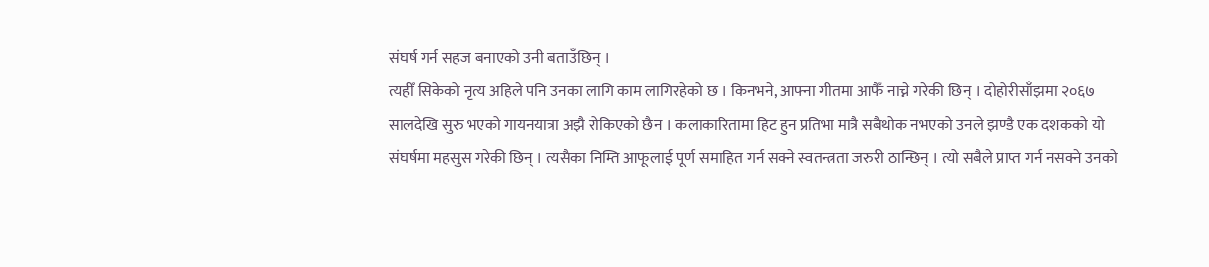संघर्ष गर्न सहज बनाएको उनी बताउँछिन् ।
त्यहीँ सिकेको नृत्य अहिले पनि उनका लागि काम लागिरहेको छ । किनभने, आफ्ना गीतमा आफैँ नाच्ने गरेकी छिन् । दोहोरीसाँझमा २०६७ सालदेखि सुरु भएको गायनयात्रा अझै रोकिएको छैन । कलाकारितामा हिट हुन प्रतिभा मात्रै सबैथोक नभएको उनले झण्डै एक दशकको यो संघर्षमा महसुस गरेकी छिन् । त्यसैका निम्ति आफूलाई पूर्ण समाहित गर्न सक्ने स्वतन्त्रता जरुरी ठान्छिन् । त्यो सबैले प्राप्त गर्न नसक्ने उनको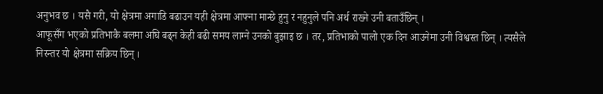अनुभव छ । यसै गरी, यो क्षेत्रमा अगाडि बढाउन यही क्षेत्रमा आफ्ना मान्छे हुनु र नहुनुले पनि अर्थ राख्ने उनी बताउँछिन् ।
आफूसँग भएको प्रतिभाकै बलमा अघि बढ्न केही बढी समय लाग्ने उनको बुझाइ छ । तर, प्रतिभाको पालो एक दिन आउनेमा उनी विश्वस्त छिन् । त्यसैले निरन्तर यो क्षेत्रमा सक्रिय छिन् ।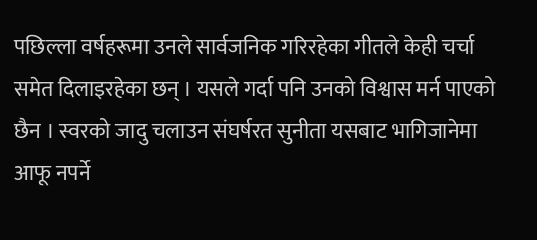पछिल्ला वर्षहरूमा उनले सार्वजनिक गरिरहेका गीतले केही चर्चा समेत दिलाइरहेका छन् । यसले गर्दा पनि उनको विश्वास मर्न पाएको छैन । स्वरको जादु चलाउन संघर्षरत सुनीता यसबाट भागिजानेमा आफू नपर्ने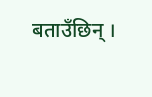बताउँछिन् ।